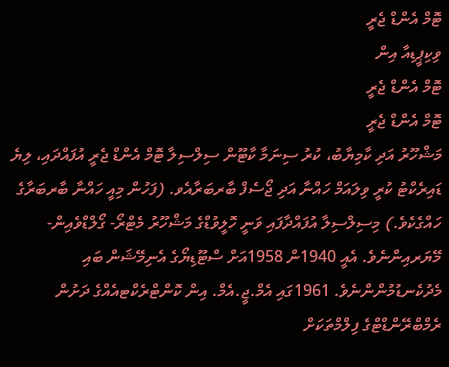ޓޮމް އެންޑް ޖެރީ
ވިކިޕީޑިއާ އިން
ޓޮމް އެންޑް ޖެރީ
ޓޮމް އެންޑް ޖެރީ
މަޝްހޫރު އަދި ކާމިޔާބު، ކުރު ސިނަމާ ކާޓޫން ސިލްސިލާ ޓޮމް އެންޑް ޖެރީ އުފައްދައި، ލިޔެ ޑައިރެކްޓު ކުރީ ވިލައަމް ހައްނާ އަދި ޖޯސެފް ބާރބަރާއެވ. (ފަހުން މިއީ ހައްނާ ބާރބަރާގެ ހައްގެކެވެ.) މިސިލްސިލާ އުފައްދާފައި ވަނީ ހޮލީވުޑްގެ މަޝްހޫރު މެޓްރޯ- ގޯލްޑްވެއިން- މޭޔަރއިންނެވެ. އެއީ 1940ން 1958އަށް ސްޓޫޑިޔޯގެ އެނިމޭޝަން ބައި މެދުކެނޑުމުންންނެވެ. 1961ގައި އެމް.ޖީ.އެމް. އިން ކޮންޓްރެކްޓއެއްގެ ދަށުން ރެމްބްރޭންޑްޓްގެ ފިލްމްތަކަށް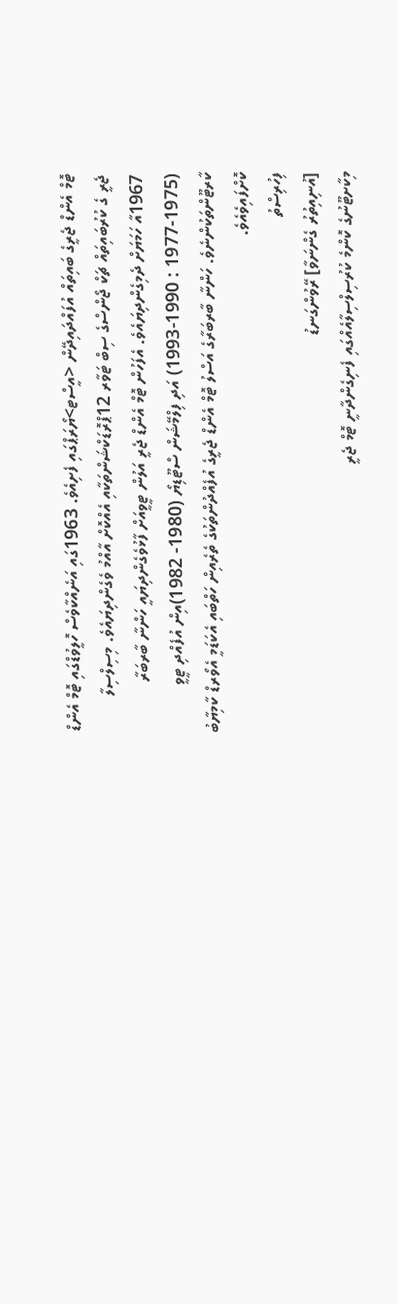ޓޮމް އެންޑް ޖެރީގެ ބައިތައް އުފައްދައިދޭން <އީސްޓ>ޔޯރަޕްގައި ފެށިއެވެ. 1963ގައި އަނެއްކާވެސް ހޮލީވުޑްގައި ޓޮމް އެންޑް ޖެރީ ގެ ކުރުބައިތައް ޗަކް ޖޯންސްގެ ސިބް ޓަވާރ 12ޕްރޮޑަކްޝަންތަކާއި އެއްކޮށް އާއްމު ވެގެންދިޔައެވެ. މިސިލްސިލާ 1967އާ ހަމަޔަށް ދެމިގެންދިޔައެވެ. އެފަހުން ޓޮމް އެންޑް ޖެރީ އަލުން ޓީވީއަށް ފާޅުވެގެންދިޔައީ ހަންނާ ބާރބަރާ (1975-1977 : 1990-1993) އަދި ފިލްމޭޝަން ސްޓޫޑިޔޯ (1980- 1982)އިން އުފެއްދި ޓީވީ ކާރޓޫންތަކުންނެވެ. ހަންނާ ބާރބަރާގެ އަސްލު ޓޮމް އެންޑް ޖެރީގެ އުފެއްދުންތަކުގެ ތެރެއިން ހަތްބައި އެކަޑަމީ އެވޯރޑް ކާމިޔާބު ކޮށްފައިވެއެވެ.
ފިހުރިސްތު
[އުނިއިތުރު ގެންނަވާ] ރޭވުންގަނޑު
މިކާށޓޫނުގެ ކޮންމެ ކުރުސިލްސިލާއެއްގައި ފެނިގެންދާނީ ޓޮމް ޖެރީ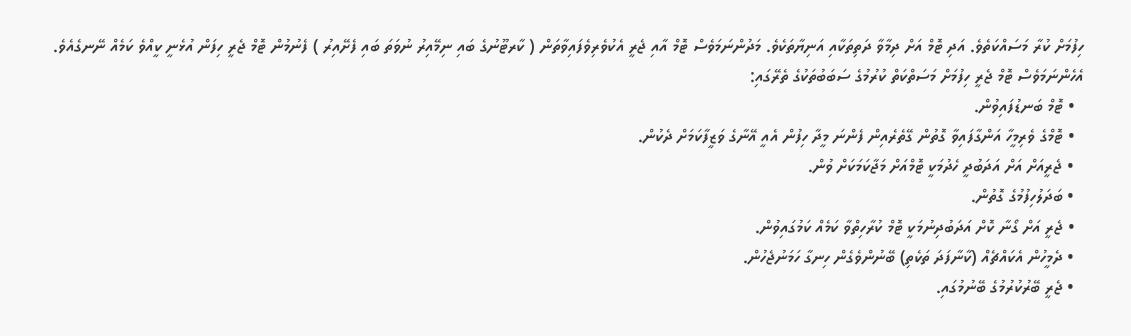ހިފުމަށް ކުރާ މަސައްކަތެވެ. އަދި ޓޮމް އަށް ދިމާވާ ދަތިތަކާއި އަނިޔާތަކެވެ. މަދުންނަމަވެސް ޓޮމް އާއި ޖެރީ އެކުވެރިވެފައިވާތަން ( ކާރޓޫނުގެ ބައި ނިމޭއިރު ނުވަތަ ބައި ފެށޭއިރު ) ފެނުމުން ޓޮމް ޖެރީ ހިފަން އުޅެނީ ކީއްވެ ކަމެއް ނޭނގެއެވެ. އެހެންނަމަވެސް ޓޮމް ޖެރީ ހިފުމަށް މަސަތްކަތް ކުރުމުގެ ސަބަބުތަކުގެ ތެރޭގައި:
  • ޓޮމް ބަނޑުފައިވުން.
  • ޓޮމްގެ ވެރިމީހާ އަންގާފައިވާ ގޮތުން ގޭތެރެއިން ފެންނަ މީދާ ހިފުން އެއީ އޭނާގެ ވަޒީފާކަމަށް ދެކުން.
  • ޖެރީއަށް އަށް އަދަބުދީ ހެދުމަކީ ޓޮމްއަށް މަޖާކަމަކަށް ވުން.
  • ބަދަލުހިފުމުގެ ގޮތުން.
  • ޖެރީ އަށް ގޯނާ ކޮށް އަދަބުދިނުމަކީ ޓޮމް ކުރާހިތްވާ ކަމެއް ކަމުގައިވުން.
  • ދެމީހުން އެކައްޗެއް (ކާނާފަދަ ތަކެތި) ބޭނުންވެގެން ހިނގާ ހަމަނުޖެހުން.
  • ޖެރީ ބޭރުކުރުމުގެ ބޭނުމުގައި.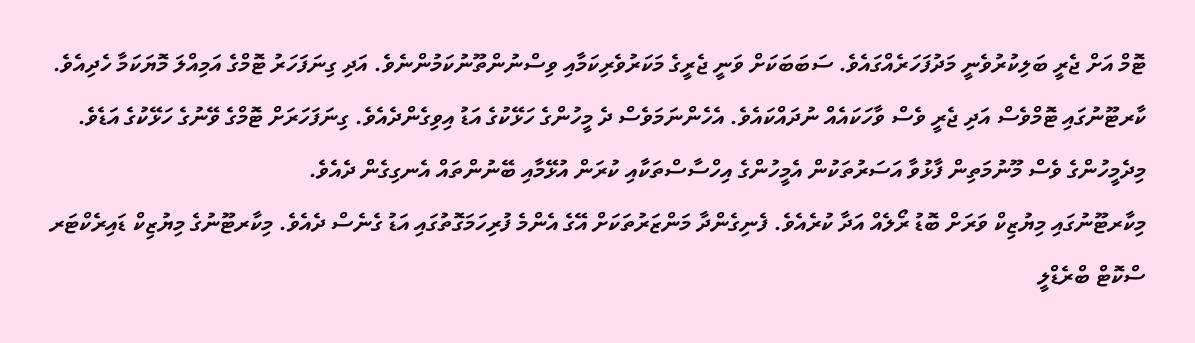ޓޮމް އަށް ޖެރީ ބަލިކުރުވެނީ މަދުފަހަރެއްގައެވެ. ސަބަބަކަށް ވަނީ ޖެރީގެ މަކަރުވެރިކަމާއި ވިސްނުންތޫނުކަމުންނެވެ. އަދި ގިނަފަހަރު ޓޮމްގެ އަމިއްލަ މޮޔަކަމާ ހެދިއެވެ.
ކާރޓޫނުގައި ޓޮމްވެސް އަދި ޖެރީ ވެސް ވާހަކައެއް ނުދައްކައެވެ. އެހެންނަމަވެސް ދެ މީހުންގެ ހަޅޭކުގެ އަޑު އިވިގެންދެއެވެ. ގިނަފަހަރަށް ޓޮމްގެ ވޭނުގެ ހަޅޭކުގެ އަޑެވެ. މިދެމީހުންގެ ވެސް މޫނުމަތިން ފާޅުވާ އަސަރުތަކުން އެމީހުންގެ އިހްސާސްތަކާއި ކުރަން އުޅޭމާއި ބޭނުންތައް އެނގިގެން ދެއެވެ.
މިކާރޓޫނުގައި މިޔުޒިކް ވަރަށް ބޮޑު ރޯލެއް އަދާ ކުރެއެވެ. ފެނިގެންދާ މަންޒަރުތަކަށް އޭގެ އެންމެ ފުރިހަމަގޮތުގައި އަޑު ގެނެސް ދެއެވެ. މިކާރޓޫނުގެ މިޔުޒިކް ޑައިރެކްޓަރ ސްކޮޓް ބްރެޑްލީ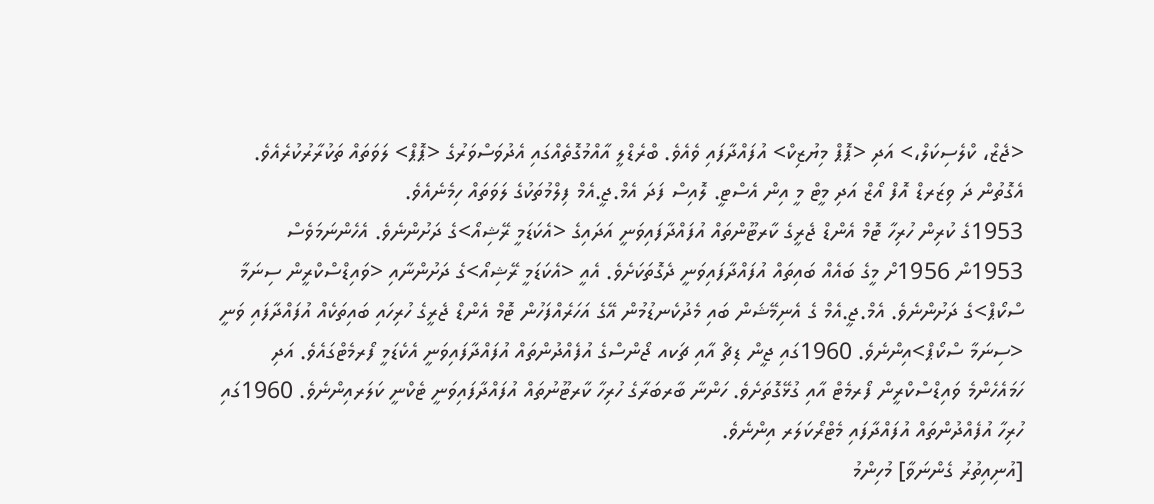<ޖެޒް، ކްލެސިކަލް،> އަދި <ޕޮޕް މިޔުޒިކް> އުފައްދާފައި ވެއެވެ. ބްރެޑްލީ އާއްމުގޮތެއްގައި އެދުވަސްވަރުގެ <ޕޮޕް> ލަވަތައް ތަކުރާރުކުރެއެވެ. އެގޮތުން ދަ ވިޒަރޑް އޮފް އޯޒް އަދި މީޓް މީ އިން އެސްޓީ. ލޮއިސް ފަދަ އެމް.ޖީ.އެމް ފިލްމުތަކުގެ ލަވަތައް ހިމެނެއެވެ.
1953ގެ ކުރިން ހުރިހާ ޓޮމް އެންޑް ޖެރީގެ ކާރޓޫންތައް އުފައްދާފައިވަނީ އަދައިގެ <އެކަޑަމީ ރޭޝިއޯ>ގެ ދަށުންނެވެ. އެހެންނަމަވެސް 1953ން 1956ށް މީގެ ބައެއް ބައިތައް އުފައްދާފައިވަނީ ދެގޮތަކަށެވެ. އެއީ <އެކަޑަމީ ރޭޝިއޯ>ގެ ދަށުންނާއި <ވައިޑްސްކްރީން ސިނަމާ ސްކޯޕް>ގެ ދަށުންނެވެ. އެމް.ޖީ.އެމް ގެ އެނިމޭޝަން ބައި މެދުކެނޑުމުން އޭގެ އަހަރެއްފަހުން ޓޮމް އެންޑް ޖެރީގެ ހުރިހައި ބައިތަކެއް އުފައްދާފައި ވަނީ <ސިނަމާ ސްކޯޕް>އިންނެވެ. 1960ގައި ޖީން ޑިޗް އާއި ޗަކއ ޖޯންސްގެ އުފެއްދުންތައް އުފައްދާފައިވަނީ އެކެޑަމީ ފޯރމެޓްގައެވެ. އަދި ހަމައެހެންމެ ވައިޑްސްކްރީން ފޯރމެޓް އާއި ގުޅޭގޮތަށެވެ. ހަންނާ ބާރބަރާގެ ހުރިހާ ކާރޓޫނުތައް އުފައްދާފައިވަނީ ޓެކްނީ ކަލަރއިންނެވެ. 1960ގައި ހުރިހާ އުފެއްދުންތައް އުފައްދާފައި މެޓްރޯކަލަރ އިންނެވެ.
[އުނިއިތުރު ގެންނަވާ] މުހިންމު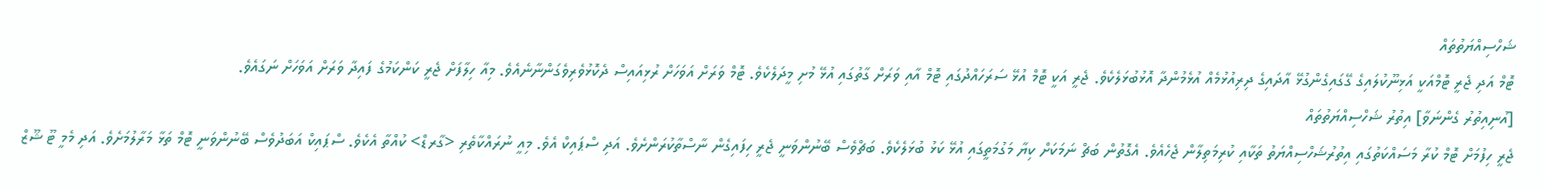ޝަހްސިއްޔަތުތައް
ޓޮމް އަދި ޖެރީ ޓޮމްއަކީ އަޅިނޫކުލައިގެ ގޭގައިގެންގުޅޭ އާދައިގެ ދިރިއުޅުމެއް އުޅެމުންދާ އޮޅުބުޅަލެކެވެ. ޖެރީ އަކީ ޓޮމް އުޅޭ ސަރަހައްދުގައި ޓޮމް އާއި ވަރަށް ގާތުގައި އުޅޭ މުށި މީދަލެކެވެ. ޓޮމް ވަރަށް އަވަހަށް ރުޅިއައިސް ދެކޮޅުވެރިވެގަންނާނެއެވެ. މިއާ ހިލާފަށް ޖެރީ ކަންކަމުގެ ފައިދާ ވަރަށް އަވަހަށް ނަގައެވެ.
[އުނިއިތުރު ގެންނަވާ] އިތުރު ޝަހްސިއްޔަތުތައް
ޖެރީ ހިފުމަށް ޓޮމް ކުރާ މަސައްކަތުގައި އިތުރުޝަހްސިއްޔަތު ތަކާއި ކުރިމަތިލާން ޖެހެއެވެ. އެގޮތުން ބަޗް ނަމަކަށް ކިޔާ މަގުމަތީގައި އުޅޭ ކަޅު ބުޅަލެކެވެ. ބަޗްވެސް ބޭނުންވަނީ ޖެރީ ހިފައިގެން ނާސްތާކުރަންށެވެ. އަދި ސްޕައިކް އެވެ. މިއީ ނުރައްކާތެރި <ގާރޑް> ކުއްތާ އެކެވެ. ސްޕައިކް އަބަދުވެސް ބޭނުންވަނީ ޓޮމް ތަޅާ މަރާލުމަށެވެ. އަދި މެމީ ޓޫ ޝޫޒް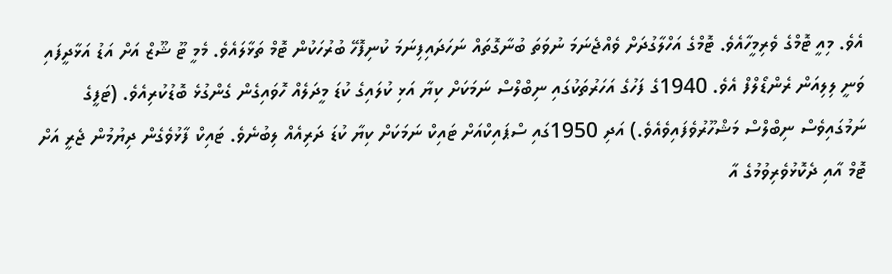އެވެ. މިއީ ޓޮމްގެ ވެރިމީހާއެވެ. ޓޮމްގެ އަހްލާގުދަށް ވެއްޖެނަމަ ނުވަތަ ބުނާގޮތައް ނަހަދައިފިނަމަ ކުނިފޮހޭ ބުރުހަކުން ޓޮމް ތަޅާލައެވެ. މެމީ ޓޫ ޝޫޒް އަށް އަޑު އަޅާދީފައި ވަނީ ލިލިއަން ރެންޑޯލްފް އެވެ. 1940ގެ ފަހުގެ އަހަރުތަކުގައި ނިބްލްސް ނަމަކަށް ކިޔާ އަޅި ކުލައިގެ ކުޑަ މީދަލެއް ހޮވައިގެން ގެންގުޅެ ބޮޑުކުރިއެވެ. (ޓަފީގެ ނަމުގައިވެސް ނިބްލްސް މަޝްހޫރުވެފައިވެއެވެ.) އަދި 1950ގައި ސްޕައިކްއަށް ޓައިކް ނަމަކަށް ކިޔާ ކުޑަ ދަރިއެއް ލިބުނެވެ. ޓައިކް ފާޅުވެގެން ދިޔުމުން ޖެރީ އަށް ޓޮމް އާއި ދެކޮޅުވެރިވުމުގެ އާ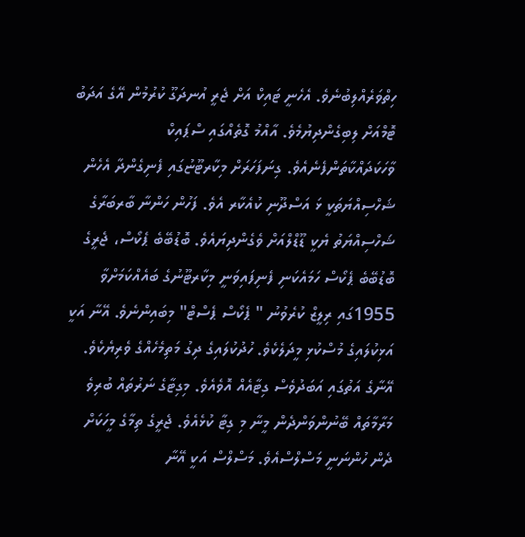ހިތްވަރެއްލިބުނެވެ. އެހެނީ ޓައިކް އަށް ޖެރީ އުނދަގޫ ކުރުމުން އޭގެ އަދަބު ޓޮމްއަށް ލިބިގެންދިޔުމެވެ. އާއްމު ގޮތެއްގައި ސްޕައިކް ވާހަކަދައްކާތަންފެނެއެވެ. ގިނަފަހަރަށް މިކާރޓޫޏުގައި ފެނިގެންދާ އެހެން ޝަހްސިއްޔަތަކީ ޅަ އަސްދޫނި ކުއެކާރ އެވެ. ފަހުން ހަންނާ ބާރބަރާގެ ޝަހްސިއްޔަތު ޔެކީ ޑޫޑްލްއަށް ވެގެންދިޔައެވެ. ބޮޑުބޭބެ ޕެކޯސް، ޖެރީގެ ބޮޑުބޭބެ ޕެކޯސް ހަމައެކަނި ފެނިފައިވަނީ މިކާރޓޫނުގެ ބައެއްކަމަށްވާ 1955ގައި ރިލީޒް ކުރެވުނު " ޕެކޯސް ޕެސްޓް" މިބައިންނެވެ. އޭނާ އަކީ އަޅިކުލައިގެ މުސްކުޅި މީދަލެކެވެ. ހުދުކުލައިގެ ދިގު މަތިމެހެއްގެ ވެރިޔެކެވެ. އޭނާގެ އަތުގައި އަބަދުވެސް ގިޓާއެއް އޮވެއެވެ. މިގިޓާގެ ނަރުތައް ބުރިވެ މަރާމާތައް ބޭނުންވަންދެން މީނާ މި ގިޓާ ކުޅެއެވެ. ޖެރީގެ ތިމާގެ މީހަކަށް ދެން ހުންނަނީ މަސްލްސްއެވެ. މަސްލްސް އަކީ އޭނާ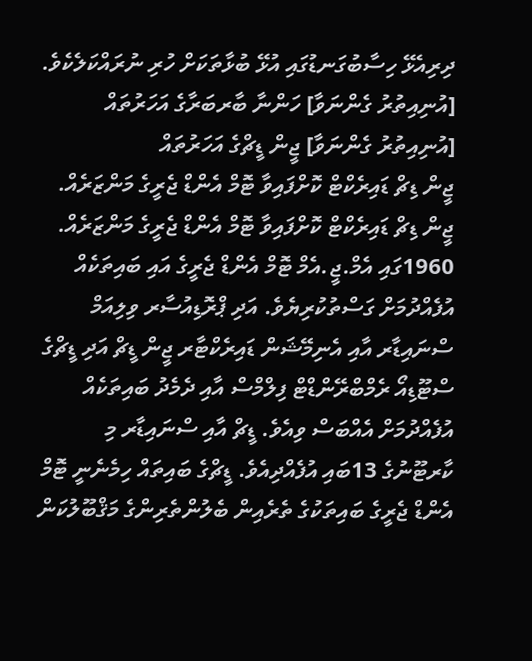ދިރިއެޅޭ ހިސާބުގަނޑުގައި އުޅޭ ބުޅާތަކަށް ހުރި ނުރައްކަލެކެވެ.
[އުނިއިތުރު ގެންނަވާ] ހަންނާ ބާރބަރާގެ އަހަރުތައް
[އުނިއިތުރު ގެންނަވާ] ޖީން ޑީޗްގެ އަހަރުތައް
ޖީން ޑިޗް ޑައިރެކްޓް ކޮށްފައިވާ ޓޮމް އެންޑް ޖެރީގެ މަންޒަރެއް.
ޖީން ޑިޗް ޑައިރެކްޓް ކޮށްފައިވާ ޓޮމް އެންޑް ޖެރީގެ މަންޒަރެއް.
1960ގައި އެމް.ޖީ.އެމް ޓޮމް އެންޑް ޖެރީގެ އައި ބައިތަކެއް އުފެއްދުމަށް ގަސްތުކުރިޔެވެ. އަދި ޕްރޮޑިއުސާރ ވިލިއަމް ސްނައިޑާރ އާއި އެނިމޭޝަން ޑައިރެކްޓާރ ޖީން ޑީޗް އަދި ޑީޗްގެ ސްޓޫޑިއޯ ރެމްބްރޭންޑްޓް ފިލްމްސް އާއި ދެމެދު ބައިތަކެއް އުފެއްދުމަށް އެއްބަސް ވިއެވެ. ޑީޗް އާއި ސްނައިޑާރ މި ކާރޓޫނުގެ 13ބައި އުފެއްދިއެވެ. ޑީޗްގެ ބައިތައް ހިމެނެނީ ޓޮމް އެންޑް ޖެރީގެ ބައިތަކުގެ ތެރެއިން ބެލުންތެރިންގެ މަޤްބޫލުކަން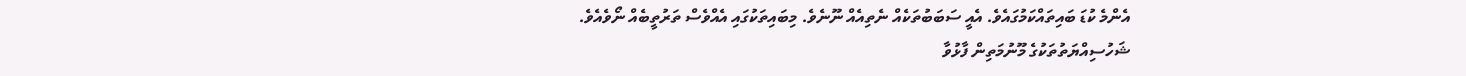އެންމެ ކުޑަ ބައިތައްކަމުގައެވެ. އެއީ ސަބަބުތަކެއް ނެތިއެއް ނޫނެވެ. މިބައިތަކުގައި އެއްވެސް ތަރުތީބެއް ނޯވެއެވެ. ޝަހުސިއްޔަތުތަކުގެ މޫނުމަތިން ފާޅުވާ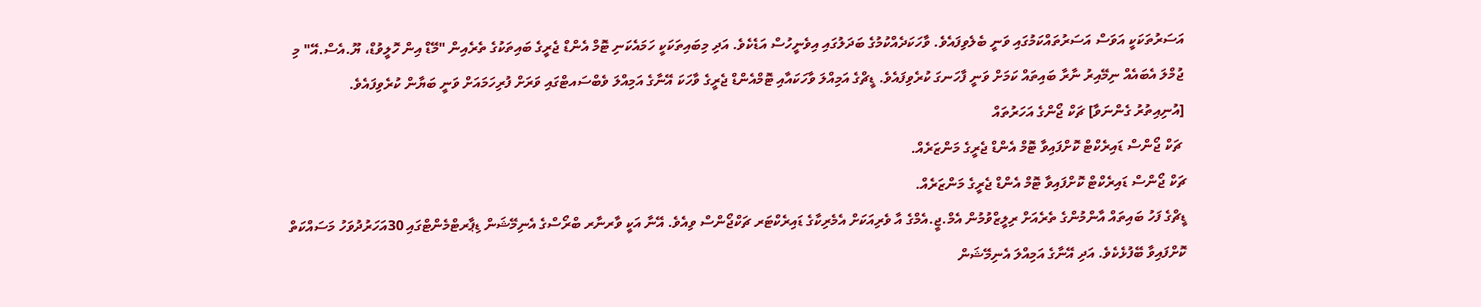އަސަރުތަކަކީ އަވަސް އަސަރުތައްކަމުގައި ވަނީ ބެލެވިފައެވެ. ވާހަކަދެއްކުމުގެ ބަދަލުގައި އިވެނީހުސް އަޑެކެވެ. އަދި މިބައިތަކަކީ ހަމައެކަނި ޓޮމް އެންޑް ޖެރީގެ ބައިތަކުގެ ތެރެއިން "މޭޑް އިން ހޮލީވުޑް، ޔޫ.އެސް.އޭ" މި ޖުމްލަ އެބައެއް ނިމޭއިރު ނާރާ ބައިތައް ކަމަށް ވަނީ ފާހަނގަ ކުރެވިފައެވެ. ޑީޗްގެ އަމިއްލަ ވާހަކައާއި ޓޮމްއެންޑް ޖެރީގެ ވާހަކަ އޭނާގެ އަމިއްލަ ވެބްސައޓްގައި ވަރަށް ފުރިހަމައަށް ވަނީ ބަޔާން ކުރެވިފައެވެ.
[އުނިއިތުރު ގެންނަވާ] ޗަކް ޖޯންގެ އަހަރުތައް
 ޗަކް ޖޯންސް ޑައިރެކްޓް ކޮށްފައިވާ ޓޮމް އެންޑް ޖެރީގެ މަންޒަރެއް.
ޗަކް ޖޯންސް ޑައިރެކްޓް ކޮށްފައިވާ ޓޮމް އެންޑް ޖެރީގެ މަންޒަރެއް.
ޑީޗްގެ ފަހު ބައިތައް އާންމުންގެ ތެރެއަށް ރިލީޒްވުމުން އެމް.ޖީ.އެމްގެ އާ ވެރިއަކަށް އެމެރިކާގެ ޑައިރެކްޓަރ ޗަކްޖޯންސް ވިއެވެ. އޭނާ އަކީ ވާރނާރ ބްރޯސްގެ އެނިމޭޝަން ޑިޕާރޓްމެންޓްގައި 30އަހަރުދުވަހު މަސައްކަތް ކޮށްފައިވާ ބޭފުޅެކެވެ. އަދި އޭނާގެ އަމިއްލަ އެނިމޭޝަން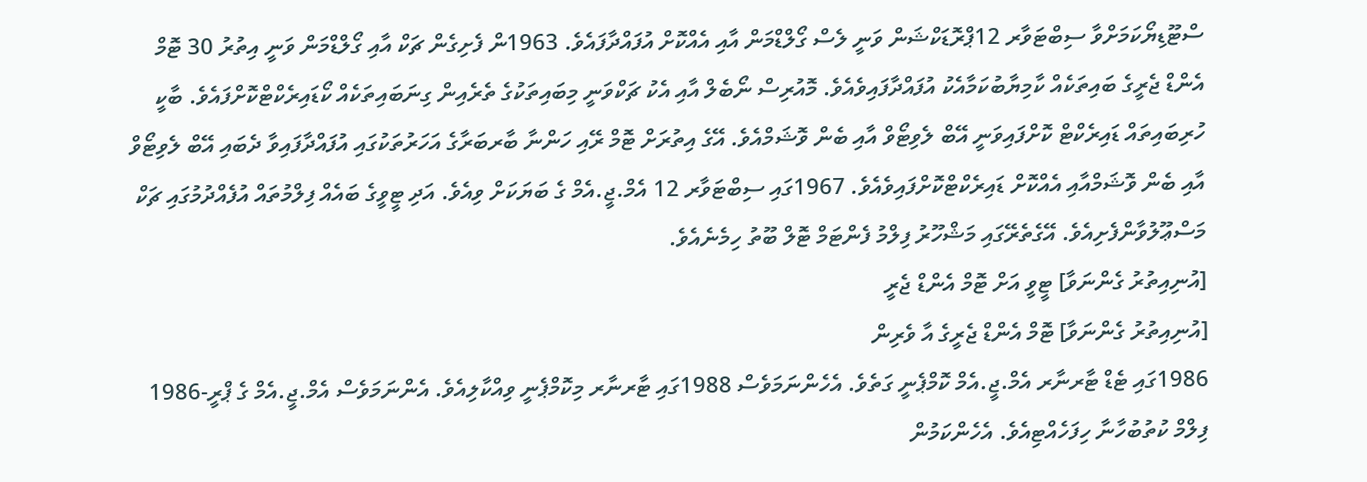ސްޓޫޑިޔޯކަމަށްވާ ސިބްޓަވާރ 12ޕްރޮޑަކްޝަން ވަނީ ލެސް ގޯލްޑްމަން އާއި އެއްކޮށް އުފައްދާފައެވެ. 1963ން ފެށިގެން ޗަކް އާއި ގޯލްޑްމަން ވަނީ އިތުރު 30 ޓޮމް އެންޑް ޖެރީގެ ބައިތަކެއް ކާމިޔާބުކަމާއެކު އުފައްދާފައިވެއެވެ. މޮއުރިސް ނޯބެލް އާއި އެކު ޗަކްވަނީ މިބައިތަކުގެ ތެރެއިން ގިނަބައިތަކެއް ކޯޑައިރެކްޓްކޮށްފައެވެ. ބާކީ ހުރިބައިތައް ޑައިރެކްޓް ކޮށްފައިވަނީ އޭބް ލެވިޓޯވް އާއި ބެން ވޮޝަމްއެވެ. އޭގެ އިތުރަށް ޓޮމް ރޭއި ހަންނާ ބާރބަރާގެ އަހަރުތަކުގައި އުފައްދާފައިވާ ދެބައި އޭބް ލެވިޓޯވް އާއި ބެން ވޮޝަމްއާއި އެއްކޮށް ޑައިރެކްޓްކޮށްފައިވެއެވެ. 1967ގައި ސިބްޓަވާރ 12 އެމް.ޖީ.އެމް ގެ ބަޔަކަށް ވިއެވެ. އަދި ޓީވީގެ ބައެއް ފިލްމުތައް އުފެއްދުމުގައި ޗަކް މަސްޢޫލުވާންފެށިއެވެ. އޭގެތެރޭގައި މަޝްހޫރު ފިލްމު ފެންޓަމް ޓޮލް ބޫތު ހިމެނެއެވެ.
[އުނިއިތުރު ގެންނަވާ] ޓީވީ އަށް ޓޮމް އެންޑް ޖެރީ
[އުނިއިތުރު ގެންނަވާ] ޓޮމް އެންޑް ޖެރީގެ އާ ވެރިން
1986ގައި ޓެޑް ޓާރނާރ އެމް.ޖީ.އެމް ކޮމްޕެނީ ގަތެވެ. އެހެންނަމަވެސް 1988ގައި ޓާރނާރ މިކޮމްޕެނީ ވިއްކާލިއެވެ. އެންނަމަވެސް އެމް.ޖީ.އެމް ގެ ޕްރީ-1986 ފިލްމް ކުތުބުހާނާ ހިފަހެއްޓިއެވެ. އެހެންކަމުން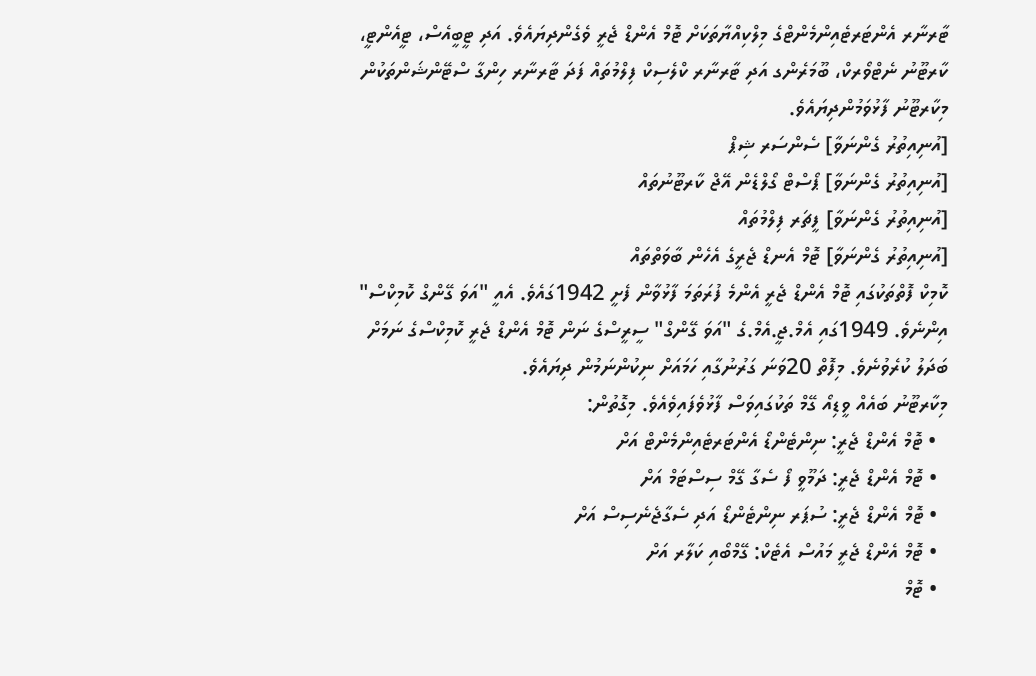ޓާރނާރ އެންޓަރޓެއިންމެންޓްގެ މިލްކިއްޔާތަކަށް ޓޮމް އެންޑް ޖެރީ ވެގެންދިޔައެވެ. އަދި ޓީބީއެސް، ޓީއެންޓީ، ކާރޓޫނު ނެޓްވޯރކް، ބޫމަރެންގ އަދި ޓާރނާރ ކްލެސިކް ފިލްމުތައް ފަދަ ޓާރނާރ ހިންގާ ސްޓޭންޝަންތަކުން މިކާރޓޫނު ފާޅުވަމުންދިޔައެވެ.
[އުނިއިތުރު ގެންނަވާ] ސެންސަރ ޝިޕް
[އުނިއިތުރު ގެންނަވާ] ޕޯސްޓް ގޯލްޑެން އޭޖް ކާރޓޫނުތައް
[އުނިއިތުރު ގެންނަވާ] ފީޗަރ ފިލްމުތައް
[އުނިއިތުރު ގެންނަވާ] ޓޮމް އެނޑް ޖެރީގެ އެހެން ބާވަތްތައް
ކޮމިކް ފޮތްތަކުގައި ޓޮމް އެންޑް ޖެރީ އެންމެ ފުރަތަމަ ފާޅުވާން ފެށީ 1942ގައެވެ. އެއީ "އަވަ ގޭންގް ކޮމިކްސް" އިންނެވެ. 1949ގައި އެމް.ޖީ.އެމް.ގެ "އަވަ ގޭންގް" ސީރީސްގެ ނަން ޓޮމް އެންޑް ޖެރީ ކޮމިކްސްގެ ނަމަށް ބަދަލު ކުރެވުނެވެ. މިފޮތް 20ވަނަ ގަރުނުގާއި ހަމައަށް ނިކުންނަމުން ދިޔައެވެ.
މިކާރޓޫނު ބައެއް ވީޑިއޯ ގޭމް ތަކުގައިވަސް ފާޅުވެފައިވެއެވެ. މިގޮތުން:
  • ޓޮމް އެންޑް ޖެރީ: ނިންޓެންޑޯ އެންޓަރޓެއިންމެންޓް އަށް
  • ޓޮމް އެންޑް ޖެރީ: ދަމޫވީ ފޯ ސެގާ ގޭމް ސިސްޓަމް އަށް
  • ޓޮމް އެންޑް ޖެރީ: ސުޕަރ ނިންޓެންޑޯ އަދި ސެގާޖެނެސިސް އަށް
  • ޓޮމް އެންޑް ޖެރީ މައުސް އެޓެކް: ގޭމްބޯއި ކަލާރ އަށް
  • ޓޮމް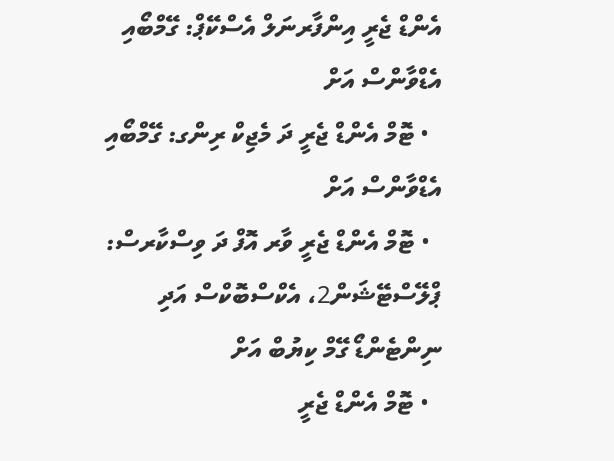އެންޑް ޖެރީ އިންފާރނަލް އެސްކޭޕް: ގޭމްބޯއި އެޑްވާންސް އަށް
  • ޓޮމް އެންޑް ޖެރީ ދަ މެޖިކް ރިންގ: ގޭމްބޯއި އެޑްވާންސް އަށް
  • ޓޮމް އެންޑް ޖެރީ ވާރ އޮފް ދަ ވިސްކާރސް: ޕްލޭސްޓޭޝަން2، އެކްސްބޮކްސް އަދި ނިންޓެންޑޯ ގޭމް ކިޔުބް އަށް
  • ޓޮމް އެންޑް ޖެރީ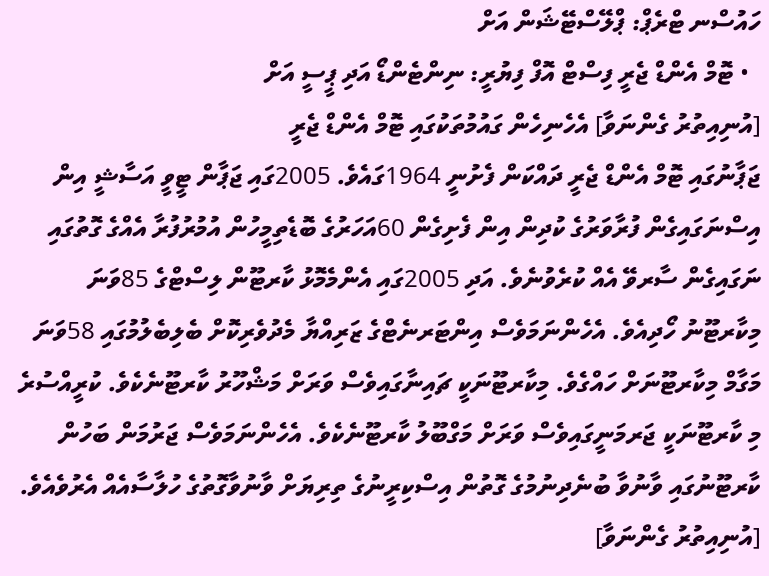ހައުސްނ ޓްރެޕް: ޕްލޭސްޓޭޝަން އަށް
  • ޓޮމް އެންޑް ޖެރީ ފިސްޓް އޮފް ފިޔުރީ: ނިންޓެންޑޯ އަދި ޕީސީ އަށް
[އުނިއިތުރު ގެންނަވާ] އެހެނިހެން ގައުމުތަކުގައި ޓޮމް އެންޑް ޖެރީ
ޖަޕާނުގައި ޓޮމް އެންޑް ޖެރީ ދައްކަން ފެށުނީ 1964ގައެވެ. 2005ގައި ޖަޕާން ޓީވީ އަސާޝީ އިން އިސްނަގައިގެން ފުރާވަރުގެ ކުދިން އިން ފެށިގެން 60އަހަރުގެ ބޮޑެތިމީހުން އުމުރުފުރާ އެއްގެ ގޮތުގައި ނަގައިގެން ސާރވޭ އެއް ކުރެވުނެވެ. އަދި 2005ގައި އެންމެމޮޅު ކާރޓޫން ލިސްޓްގެ 85ވަނަ މިކާރޓޫނު ހޯދިއެވެ. އެހެންނަމަވެސް އިންޓަރނެޓްގެ ޒަރިއްޔާ މެދުވެރިކޮށް ބެލިބެލުމުގައި 58ވަނަ މަގާމް މިކާރޓޫނަށް ހައްގެވެ. މިކާރޓޫނަކީ ޗައިނާގައިވެސް ވަރަށް މަޝްހޫރު ކާރޓޫނެކެވެ. ކުރީއްސުރެ މި ކާރޓޫނަކީ ޖަރމަނީގައިވެސް ވަރަށް މަގްބޫލު ކާރޓޫނެކެވެ. އެހެންނަމަވެސް ޖަރުމަން ބަހުން ކާރޓޫނުގައި ވާނުވާ ބުނެދިނުމުގެ ގޮތުން އިސްކިރީނުގެ ތިރިޔަށް ވާނުވާގޮތުގެ ހުލާސާއެއް އެރުވެއެވެ.
[އުނިއިތުރު ގެންނަވާ]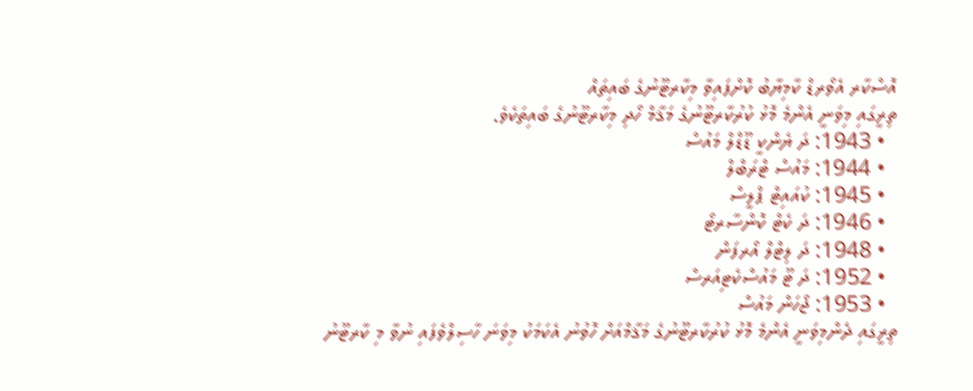އޮސްކާރ އެވޯރޑް ކާމިޔާބު ކޮށްފައިވާ މިކާރޓޫނުގެ ބައިތައް
ތިރީގައި މިވަނީ އެންމެ މޮޅު ކުރުކާރޓޫނުގެ މަޤާމް ހޯދި މިކާރޓޫނުގެ ބައިތަކެވެ.
  • 1943: ދަ ޔެންކީ ޑޫޑްލް މައުސް
  • 1944: މައުސް ޓްރަބްލް
  • 1945: ކުއައިޓް ޕްލީސް
  • 1946: ދަ ކެޓް ކޮންސާރޓޯ
  • 1948: ދަ ލިޓްލް އޯރފަން
  • 1952: ދަ ޓޫ މައުސްކެޓިއަރސް
  • 1953: ޖޯހަން މައުސް
ތިރީގައި ދެންމިވަނީ އެންމެ މޮޅު ކުރުކާރޓޫނުގެ މަޤާމްއަށް ހޮވުނު އެކަމަކު މިވަނަ ހާސިލްވެފައި ނުވާ މި ކާރޓޫނު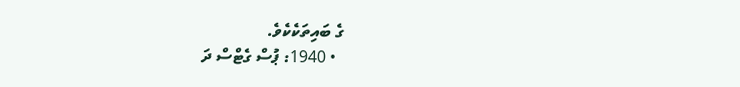ގެ ބައިތަކެކެވެ.
  • 1940: ޕުސް ގެޓްސް ދަ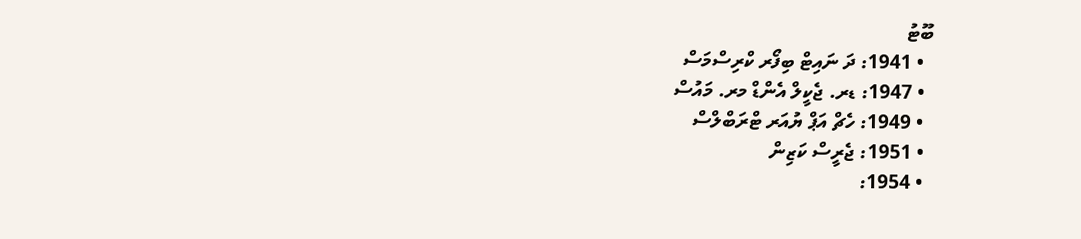ބޫޓު
  • 1941: ދަ ނައިޓް ބިފޯރ ކްރިސްމަސް
  • 1947: ޑރ. ޖެކީލް އެންޑް މރ. މައުސް
  • 1949: ހެޗް އަޕް ޔުއަރ ޓްރަބްލްސް
  • 1951: ޖެރީސް ކަޒިން
  • 1954: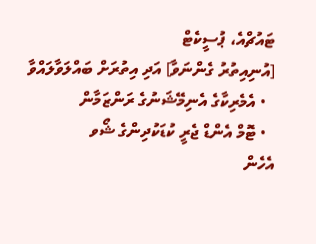ޓައުޗްއެ، ޕުސީކެޓް
[އުނިއިތުރު ގެންނަވާ] އަދި އިތުރަށް ބައްލަވާލައްވާ
  • އެމެރިކާގެ އެނިމޭޝަނުގެ ރަންޒަމާން
  • ޓޮމް އެންޑް ޖެރީ ކުޑަކުދިންގެ ޝޯވ
އެހެން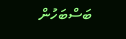ބަސްބަހުން